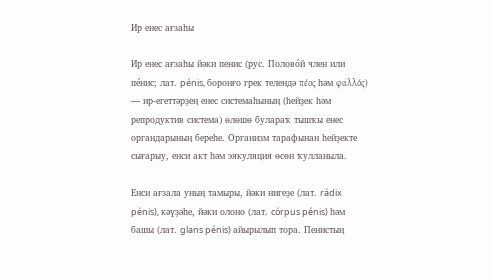Ир енес ағзаһы

Ир енес ағзаһы йәки пенис (рус. Полово́й член или пе́нис; лат. pénis, боронғо грек телендә πέος һәм φαλλός) — ир-егеттәрҙең енес системаһының (һейҙек һәм репродуктив система) өлөшө булараҡ тышҡы енес органдарының береһе. Организм тарафынан һейҙекте сығарыу, енси акт һәм эякуляция өсөн ҡулланыла.

Енси ағзала уның тамыры, йәки нигеҙе (лат. rádix pénis), кәүҙәһе, йәки олоно (лат. córpus pénis) һәм башы (лат. glans pénis) айырылып тора. Пенистың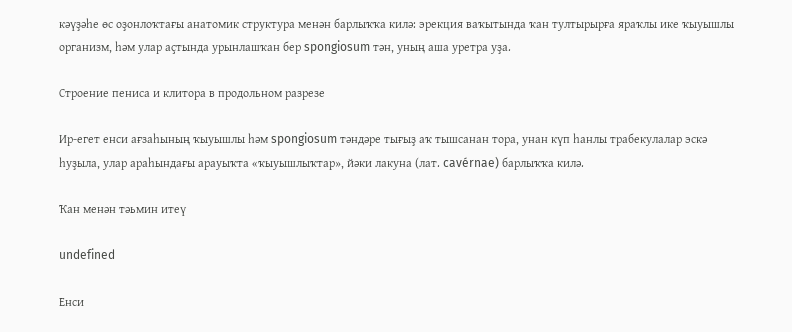кәүҙәһе өс оҙонлоҡтағы анатомик структура менән барлыҡҡа килә: эрекция ваҡытында ҡан тултырырға яраҡлы ике ҡыуышлы организм, һәм улар аҫтында урынлашҡан бер spongiosum тән, уның аша уретра уҙа.

Строение пениса и клитора в продольном разрезе

Ир-егет енси ағзаһының ҡыуышлы һәм spongiosum тәндәре тығыҙ аҡ тышсанан тора, унан күп һанлы трабекулалар эскә һуҙыла, улар араһындағы арауыҡта «ҡыуышлыҡтар», йәки лакуна (лат. cavérnae) барлыҡҡа килә.

Ҡан менән тәьмин итеү

undefined

Енси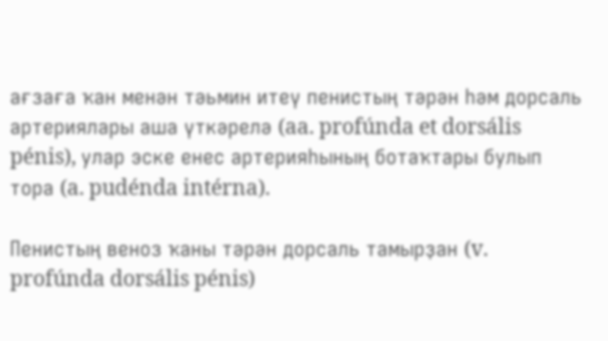ағзаға ҡан менән тәьмин итеү пенистың тәрән һәм дорсаль артериялары аша үткәрелә (aa. profúnda et dorsális pénis), улар эске енес артерияһының ботаҡтары булып тора (a. pudénda intérna).

Пенистың веноз ҡаны тәрән дорсаль тамырҙан (v. profúnda dorsális pénis)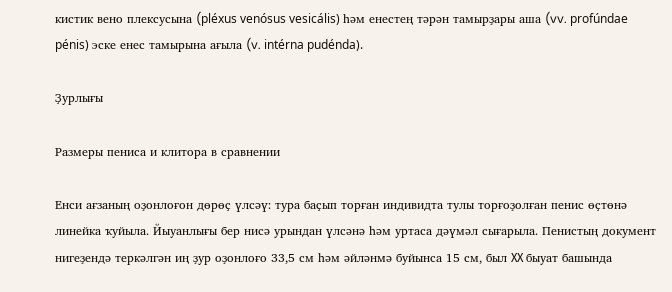кистик вено плексусына (pléxus venósus vesicális) һәм енестең тәрән тамырҙары аша (vv. profúndae pénis) эске енес тамырына ағыла (v. intérna pudénda).

Ҙурлығы

Размеры пениса и клитора в сравнении

Енси ағзаның оҙонлоғон дөрөҫ үлсәү: тура баҫып торған индивидта тулы торғоҙолған пенис өҫтөнә линейка ҡуйыла. Йыуанлығы бер нисә урындан үлсәнә һәм уртаса дәүмәл сығарыла. Пенистың документ нигеҙендә теркәлгән иң ҙур оҙонлоғо 33,5 см һәм әйләнмә буйынса 15 см, был ΧΧ быуат башында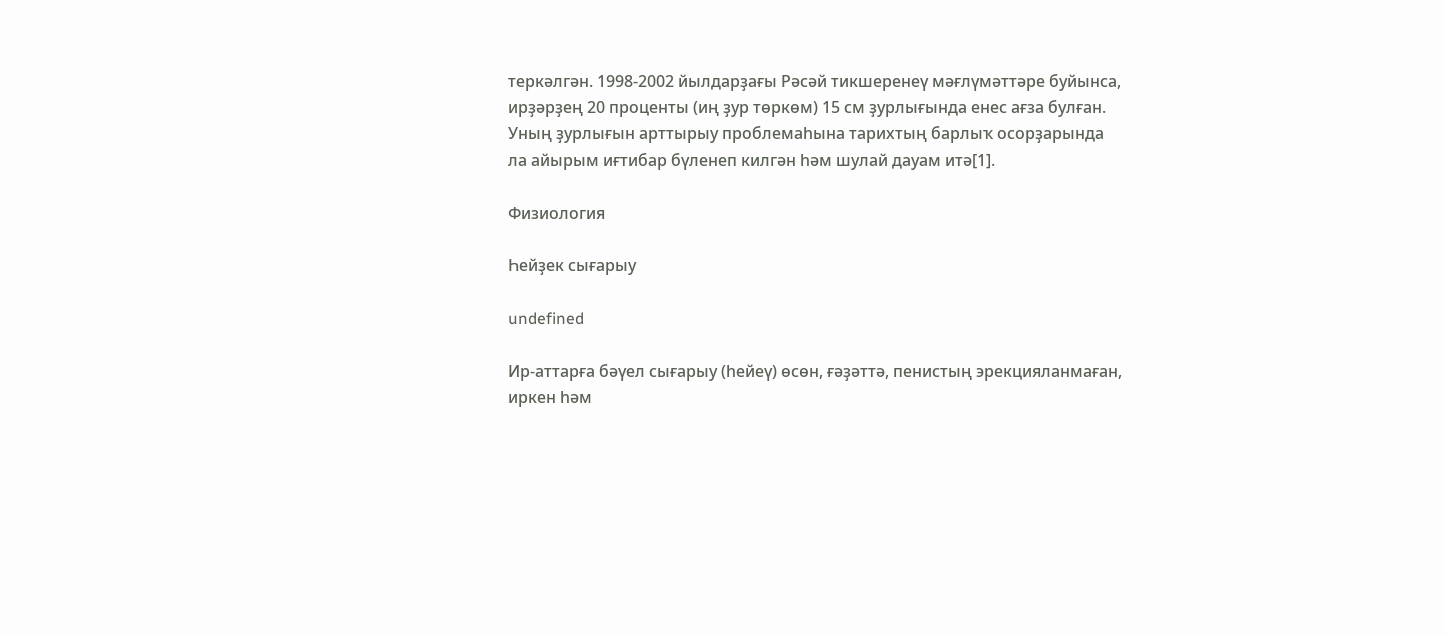теркәлгән. 1998-2002 йылдарҙағы Рәсәй тикшеренеү мәғлүмәттәре буйынса, ирҙәрҙең 20 проценты (иң ҙур төркөм) 15 см ҙурлығында енес ағза булған. Уның ҙурлығын арттырыу проблемаһына тарихтың барлыҡ осорҙарында ла айырым иғтибар бүленеп килгән һәм шулай дауам итә[1].

Физиология

Һейҙек сығарыу

undefined

Ир-аттарға бәүел сығарыу (һейеү) өсөн, ғәҙәттә, пенистың эрекцияланмаған, иркен һәм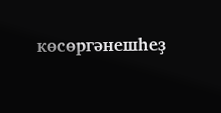көсөргәнешһеҙ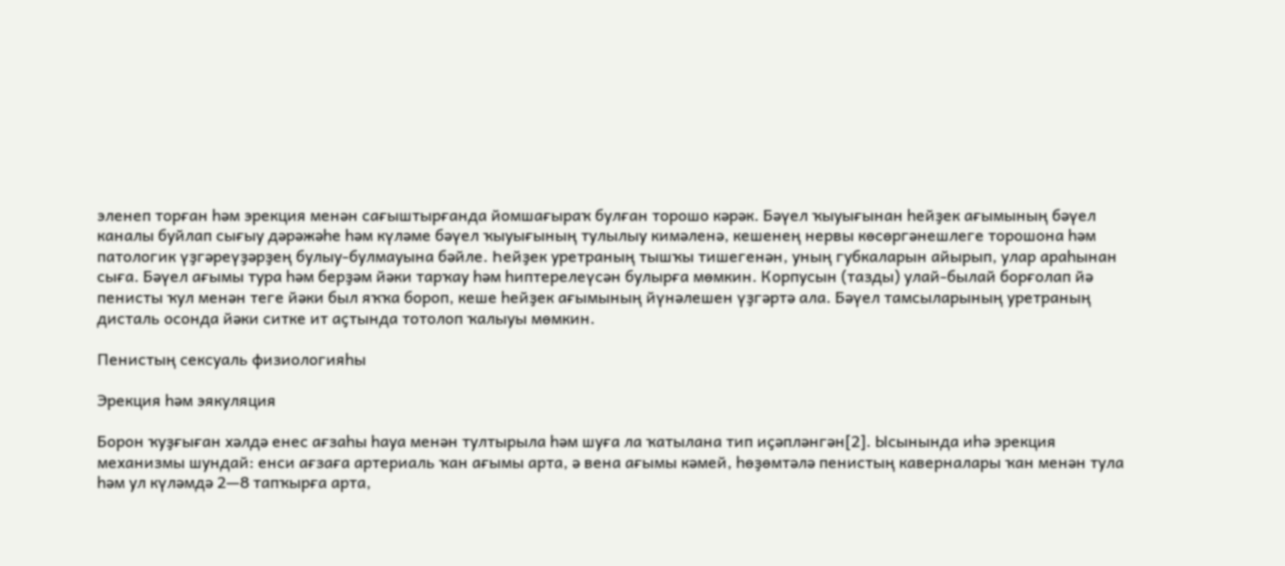эленеп торған һәм эрекция менән сағыштырғанда йомшағыраҡ булған торошо кәрәк. Бәүел ҡыуығынан һейҙек ағымының бәүел каналы буйлап сығыу дәрәжәһе һәм күләме бәүел ҡыуығының тулылыу кимәленә, кешенең нервы көсөргәнешлеге торошона һәм патологик үҙгәреүҙәрҙең булыу-булмауына бәйле. Һейҙек уретраның тышҡы тишегенән, уның губкаларын айырып, улар араһынан сыға. Бәүел ағымы тура һәм берҙәм йәки тарҡау һәм һиптерелеүсән булырға мөмкин. Корпусын (тазды) улай-былай борғолап йә пенисты ҡул менән теге йәки был яҡҡа бороп, кеше һейҙек ағымының йүнәлешен үҙгәртә ала. Бәүел тамсыларының уретраның дисталь осонда йәки ситке ит аҫтында тотолоп ҡалыуы мөмкин.

Пенистың сексуаль физиологияһы

Эрекция һәм эякуляция

Борон ҡуҙғыған хәлдә енес ағзаһы һауа менән тултырыла һәм шуға ла ҡатылана тип иҫәпләнгән[2]. Ысынында иһә эрекция механизмы шундай: енси ағзаға артериаль ҡан ағымы арта, ә вена ағымы кәмей, һөҙөмтәлә пенистың каверналары ҡан менән тула һәм ул күләмдә 2—8 тапҡырға арта,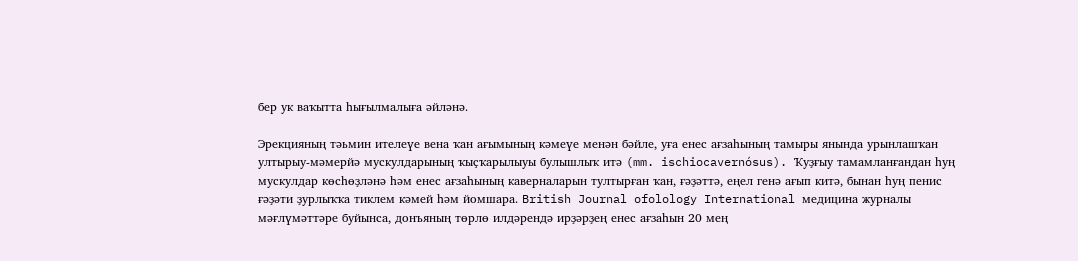бер ук ваҡытта һығылмалыға әйләнә.

Эрекцияның тәьмин ителеүе вена ҡан ағымының кәмеүе менән бәйле, уға енес ағзаһының тамыры янында урынлашҡан ултырыу-мәмерйә мускулдарының ҡыҫҡарылыуы булышлыҡ итә (mm. ischiocavernósus). Ҡуҙғыу тамамланғандан һуң мускулдар көсһөҙләнә һәм енес ағзаһының каверналарын тултырған ҡан, ғәҙәттә, еңел генә ағып китә, бынан һуң пенис ғәҙәти ҙурлыҡҡа тиклем кәмей һәм йомшара. British Journal ofolology International медицина журналы мәғлүмәттәре буйынса, донъяның төрлө илдәрендә ирҙәрҙең енес ағзаһын 20 мең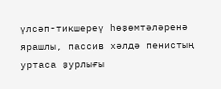үлсәп-тикшереү һөҙөмтәләренә ярашлы, пассив хәлдә пенистың уртаса ҙурлығы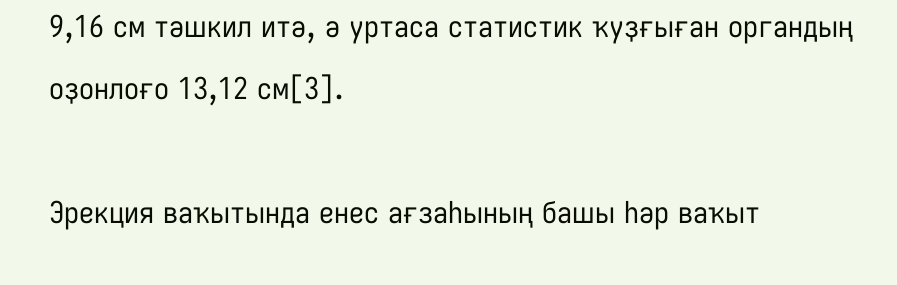9,16 см тәшкил итә, ә уртаса статистик ҡуҙғыған органдың оҙонлоғо 13,12 см[3].

Эрекция ваҡытында енес ағзаһының башы һәр ваҡыт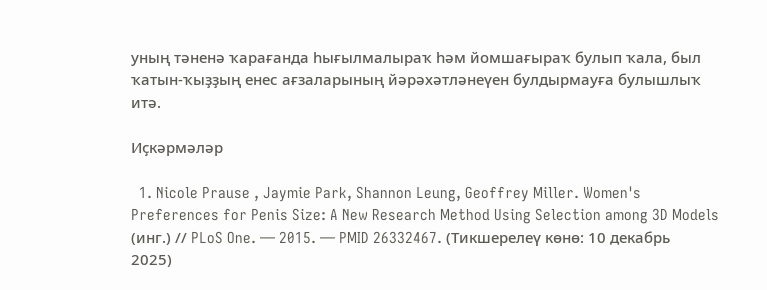уның тәненә ҡарағанда һығылмалыраҡ һәм йомшағыраҡ булып ҡала, был ҡатын-ҡыҙҙың енес ағзаларының йәрәхәтләнеүен булдырмауға булышлыҡ итә.

Иҫкәрмәләр

  1. Nicole Prause , Jaymie Park, Shannon Leung, Geoffrey Miller. Women's Preferences for Penis Size: A New Research Method Using Selection among 3D Models (инг.) // PLoS One. — 2015. — PMID 26332467. (Тикшерелеү көнө: 10 декабрь 2025)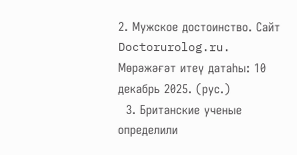2. Мужское достоинство. Сайт Doctorurolog.ru. Мөрәжәғәт итеү датаһы: 10 декабрь 2025. (рус.)
  3. Британские ученые определили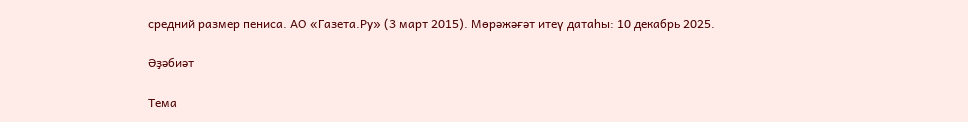средний размер пениса. АО «Газета.Ру» (3 март 2015). Мөрәжәғәт итеү датаһы: 10 декабрь 2025.

Әҙәбиәт

Тема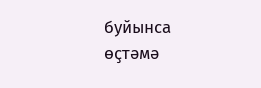буйынса өҫтәмә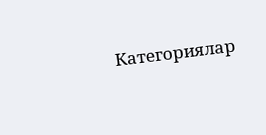Категориялар